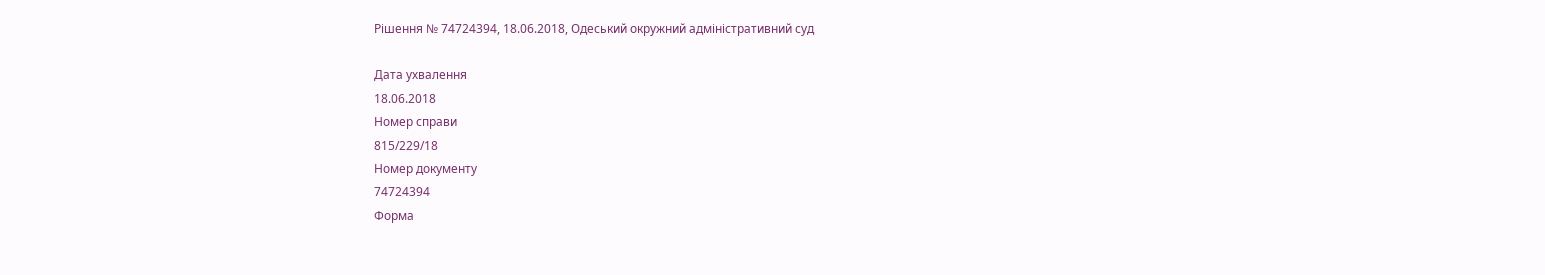Рішення № 74724394, 18.06.2018, Одеський окружний адміністративний суд

Дата ухвалення
18.06.2018
Номер справи
815/229/18
Номер документу
74724394
Форма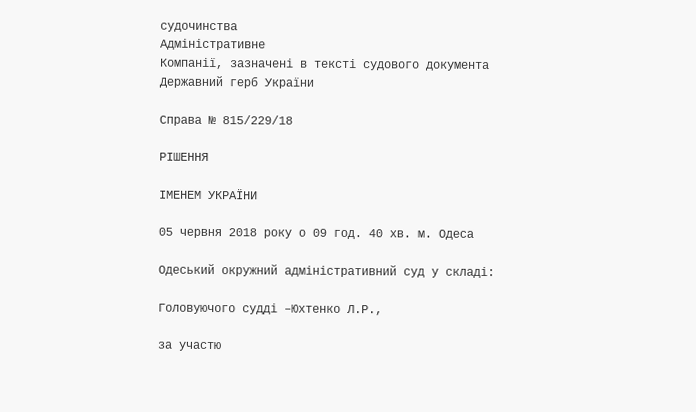судочинства
Адміністративне
Компанії, зазначені в тексті судового документа
Державний герб України

Справа № 815/229/18

РІШЕННЯ

ІМЕНЕМ УКРАЇНИ

05 червня 2018 року о 09 год. 40 хв. м. Одеса

Одеський окружний адміністративний суд у складі:

Головуючого судді –Юхтенко Л.Р.,

за участю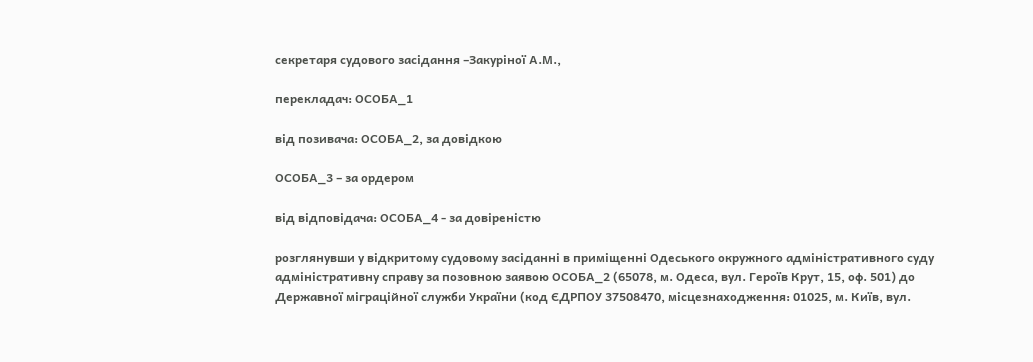секретаря судового засідання –Закуріної А.М.,

перекладач: ОСОБА_1

від позивача: ОСОБА_2, за довідкою

ОСОБА_3 – за ордером

від відповідача: ОСОБА_4 - за довіреністю

розглянувши у відкритому судовому засіданні в приміщенні Одеського окружного адміністративного суду адміністративну справу за позовною заявою ОСОБА_2 (65078, м. Одеса, вул. Героїв Крут, 15, оф. 501) до Державної міграційної служби України (код ЄДРПОУ 37508470, місцезнаходження: 01025, м. Київ, вул.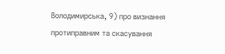Володимирська, 9) про визнання протиправним та скасування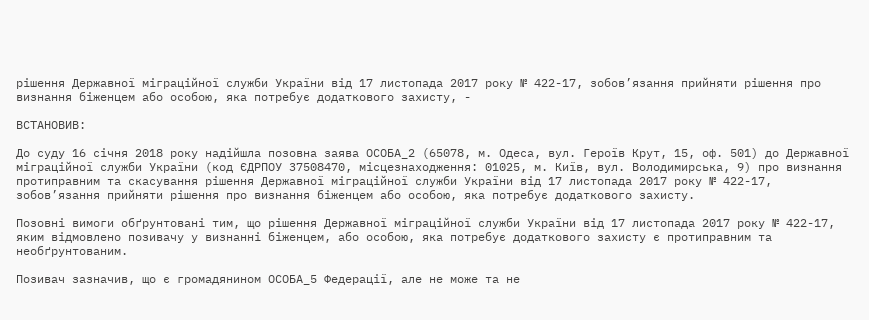рішення Державної міграційної служби України від 17 листопада 2017 року № 422-17, зобов’язання прийняти рішення про визнання біженцем або особою, яка потребує додаткового захисту, -

ВСТАНОВИВ:

До суду 16 січня 2018 року надійшла позовна заява ОСОБА_2 (65078, м. Одеса, вул. Героїв Крут, 15, оф. 501) до Державної міграційної служби України (код ЄДРПОУ 37508470, місцезнаходження: 01025, м. Київ, вул. Володимирська, 9) про визнання протиправним та скасування рішення Державної міграційної служби України від 17 листопада 2017 року № 422-17, зобов’язання прийняти рішення про визнання біженцем або особою, яка потребує додаткового захисту.

Позовні вимоги обґрунтовані тим, що рішення Державної міграційної служби України від 17 листопада 2017 року № 422-17, яким відмовлено позивачу у визнанні біженцем, або особою, яка потребує додаткового захисту є протиправним та необґрунтованим.

Позивач зазначив, що є громадянином ОСОБА_5 Федерації, але не може та не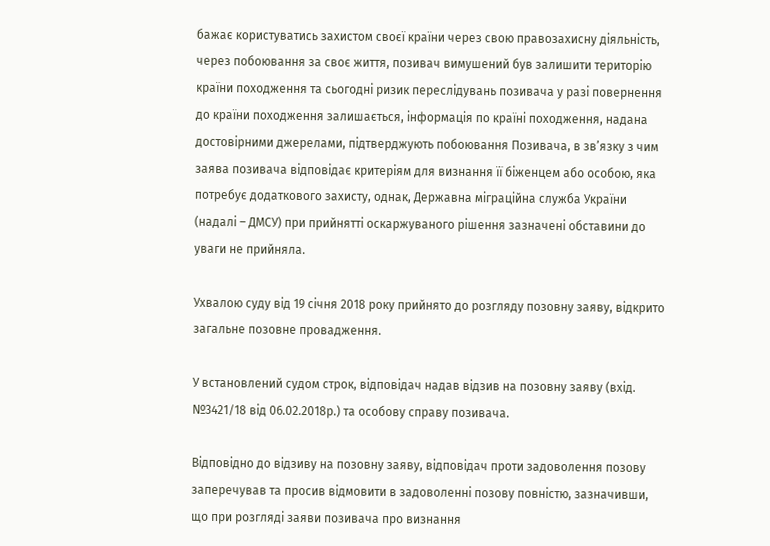бажає користуватись захистом своєї країни через свою правозахисну діяльність, через побоювання за своє життя, позивач вимушений був залишити територію країни походження та сьогодні ризик переслідувань позивача у разі повернення до країни походження залишається, інформація по країні походження, надана достовірними джерелами, підтверджують побоювання Позивача, в зв’язку з чим заява позивача відповідає критеріям для визнання її біженцем або особою, яка потребує додаткового захисту, однак, Державна міграційна служба України (надалі – ДМСУ) при прийнятті оскаржуваного рішення зазначені обставини до уваги не прийняла.

Ухвалою суду від 19 січня 2018 року прийнято до розгляду позовну заяву, відкрито загальне позовне провадження.

У встановлений судом строк, відповідач надав відзив на позовну заяву (вхід. №3421/18 від 06.02.2018р.) та особову справу позивача.

Відповідно до відзиву на позовну заяву, відповідач проти задоволення позову заперечував та просив відмовити в задоволенні позову повністю, зазначивши, що при розгляді заяви позивача про визнання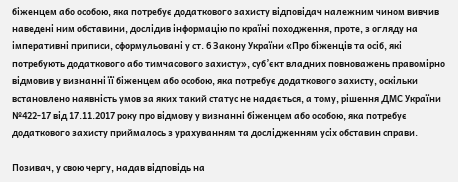біженцем або особою, яка потребує додаткового захисту відповідач належним чином вивчив наведені ним обставини, дослідив інформацію по країні походження, проте, з огляду на імперативні приписи, сформульовані у ст. 6 Закону України «Про біженців та осіб, які потребують додаткового або тимчасового захисту», суб’єкт владних повноважень правомірно відмовив у визнанні її біженцем або особою, яка потребує додаткового захисту, оскільки встановлено наявність умов за яких такий статус не надається, а тому, рішення ДМС України №422-17 від 17.11.2017 року про відмову у визнанні біженцем або особою, яка потребує додаткового захисту приймалось з урахуванням та дослідженням усіх обставин справи.

Позивач, у свою чергу, надав відповідь на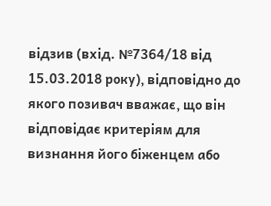відзив (вхід. №7364/18 від 15.03.2018 року), відповідно до якого позивач вважає, що він відповідає критеріям для визнання його біженцем або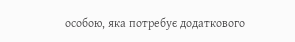особою, яка потребує додаткового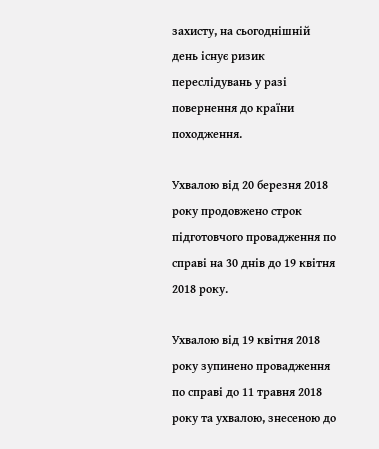захисту, на сьогоднішній день існує ризик переслідувань у разі повернення до країни походження.

Ухвалою від 20 березня 2018 року продовжено строк підготовчого провадження по справі на 30 днів до 19 квітня 2018 року.

Ухвалою від 19 квітня 2018 року зупинено провадження по справі до 11 травня 2018 року та ухвалою, знесеною до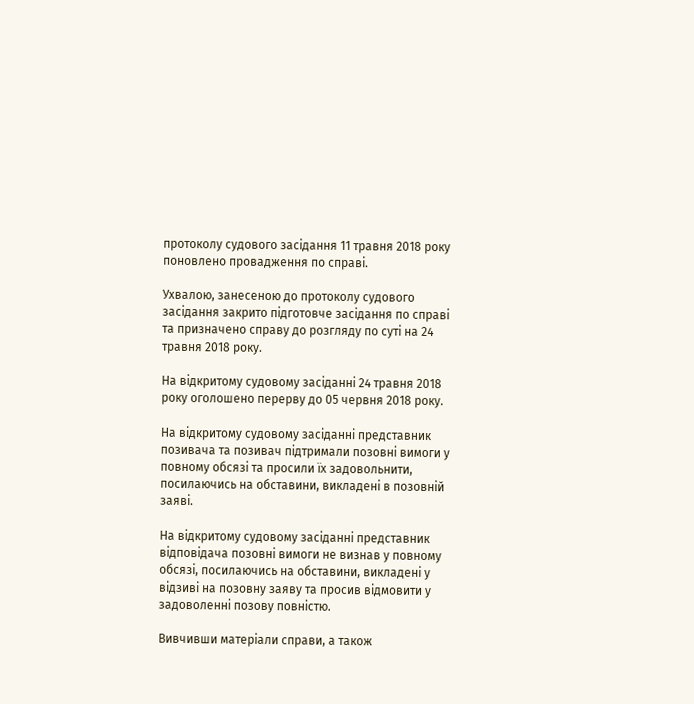протоколу судового засідання 11 травня 2018 року поновлено провадження по справі.

Ухвалою, занесеною до протоколу судового засідання закрито підготовче засідання по справі та призначено справу до розгляду по суті на 24 травня 2018 року.

На відкритому судовому засіданні 24 травня 2018 року оголошено перерву до 05 червня 2018 року.

На відкритому судовому засіданні представник позивача та позивач підтримали позовні вимоги у повному обсязі та просили їх задовольнити, посилаючись на обставини, викладені в позовній заяві.

На відкритому судовому засіданні представник відповідача позовні вимоги не визнав у повному обсязі, посилаючись на обставини, викладені у відзиві на позовну заяву та просив відмовити у задоволенні позову повністю.

Вивчивши матеріали справи, а також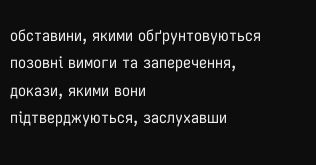обставини, якими обґрунтовуються позовні вимоги та заперечення, докази, якими вони підтверджуються, заслухавши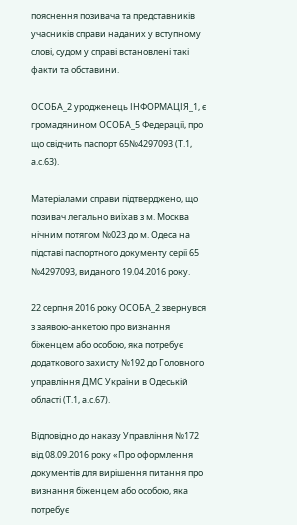пояснення позивача та представників учасників справи наданих у вступному слові, судом у справі встановлені такі факти та обставини.

ОСОБА_2 уродженець ІНФОРМАЦІЯ_1, є громадянином ОСОБА_5 Федерації, про що свідчить паспорт 65№4297093 (Т.1, а.с.63).

Матеріалами справи підтверджено, що позивач легально виїхав з м. Москва нічним потягом №023 до м. Одеса на підставі паспортного документу серії 65 №4297093, виданого 19.04.2016 року.

22 серпня 2016 року ОСОБА_2 звернувся з заявою-анкетою про визнання біженцем або особою, яка потребує додаткового захисту №192 до Головного управління ДМС України в Одеській області (Т.1, а.с.67).

Відповідно до наказу Управління №172 від 08.09.2016 року «Про оформлення документів для вирішення питання про визнання біженцем або особою, яка потребує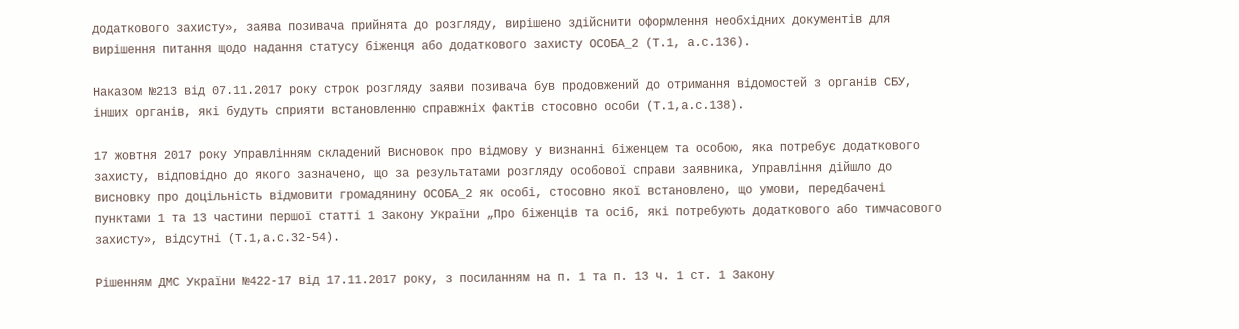додаткового захисту», заява позивача прийнята до розгляду, вирішено здійснити оформлення необхідних документів для вирішення питання щодо надання статусу біженця або додаткового захисту ОСОБА_2 (Т.1, а.с.136).

Наказом №213 від 07.11.2017 року строк розгляду заяви позивача був продовжений до отримання відомостей з органів СБУ, інших органів, які будуть сприяти встановленню справжніх фактів стосовно особи (Т.1,а.с.138).

17 жовтня 2017 року Управлінням складений Висновок про відмову у визнанні біженцем та особою, яка потребує додаткового захисту, відповідно до якого зазначено, що за результатами розгляду особової справи заявника, Управління дійшло до висновку про доцільність відмовити громадянину ОСОБА_2 як особі, стосовно якої встановлено, що умови, передбачені пунктами 1 та 13 частини першої статті 1 Закону України „Про біженців та осіб, які потребують додаткового або тимчасового захисту», відсутні (Т.1,а.с.32-54).

Рішенням ДМС України №422-17 від 17.11.2017 року, з посиланням на п. 1 та п. 13 ч. 1 ст. 1 Закону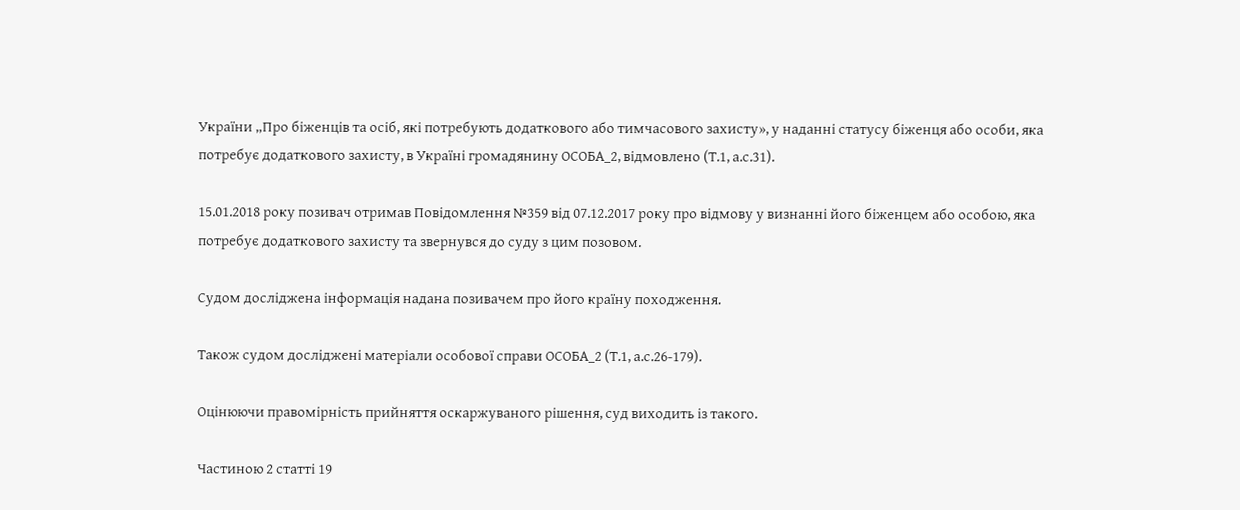України „Про біженців та осіб, які потребують додаткового або тимчасового захисту», у наданні статусу біженця або особи, яка потребує додаткового захисту, в Україні громадянину ОСОБА_2, відмовлено (Т.1, а.с.31).

15.01.2018 року позивач отримав Повідомлення №359 від 07.12.2017 року про відмову у визнанні його біженцем або особою, яка потребує додаткового захисту та звернувся до суду з цим позовом.

Судом досліджена інформація надана позивачем про його країну походження.

Також судом досліджені матеріали особової справи ОСОБА_2 (Т.1, а.с.26-179).

Оцінюючи правомірність прийняття оскаржуваного рішення, суд виходить із такого.

Частиною 2 статті 19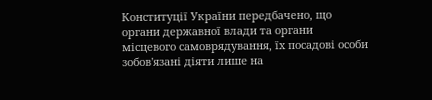Конституції України передбачено, що органи державної влади та органи місцевого самоврядування, їх посадові особи зобов'язані діяти лише на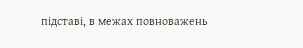підставі, в межах повноважень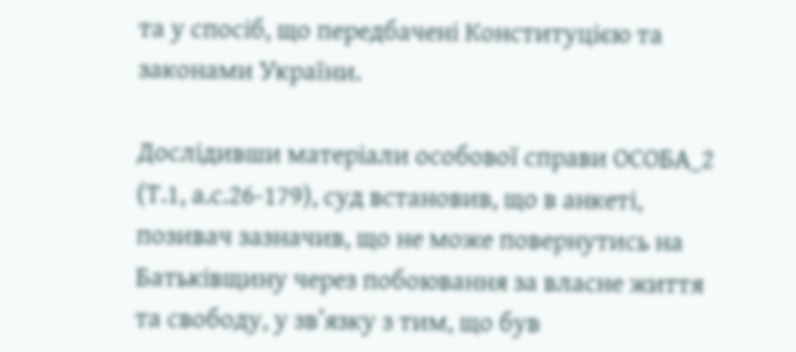та у спосіб, що передбачені Конституцією та законами України.

Дослідивши матеріали особової справи ОСОБА_2 (Т.1, а.с.26-179), суд встановив, що в анкеті, позивач зазначив, що не може повернутись на Батьківщину через побоювання за власне життя та свободу, у зв’язку з тим, що був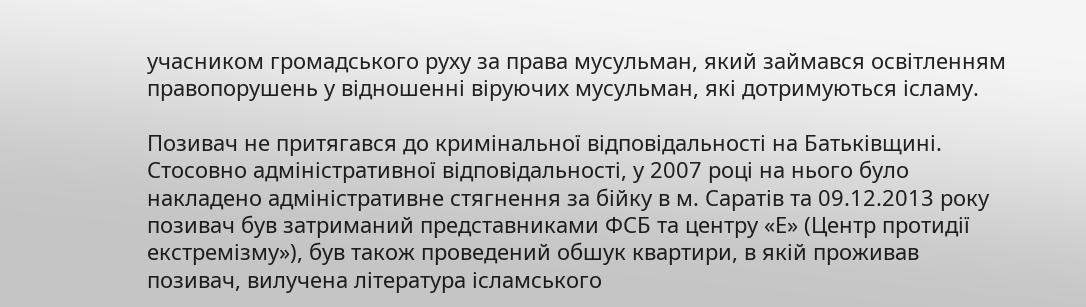учасником громадського руху за права мусульман, який займався освітленням правопорушень у відношенні віруючих мусульман, які дотримуються ісламу.

Позивач не притягався до кримінальної відповідальності на Батьківщині. Стосовно адміністративної відповідальності, у 2007 році на нього було накладено адміністративне стягнення за бійку в м. Саратів та 09.12.2013 року позивач був затриманий представниками ФСБ та центру «Е» (Центр протидії екстремізму»), був також проведений обшук квартири, в якій проживав позивач, вилучена література ісламського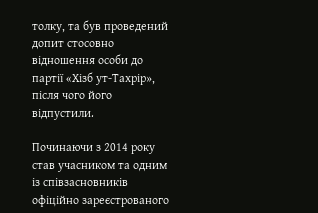толку, та був проведений допит стосовно відношення особи до партії «Хізб ут-Тахрір», після чого його відпустили.

Починаючи з 2014 року став учасником та одним із співзасновників офіційно зареєстрованого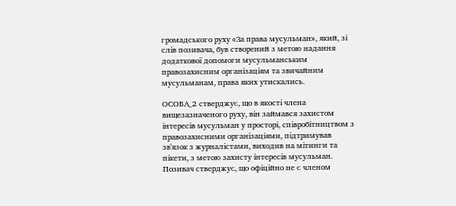громадського руху «За права мусульман», який, зі слів позивача, був створений з метою надання додаткової допомоги мусульманським правозахисним організаціям та звичайним мусульманам, права яких утискались.

ОСОБА_2 стверджує, що в якості члена вищезазначеного руху, він займався захистом інтересів мусульман у просторі, співробітництвом з правозахисними організаціями, підтримував зв'язок з журналістами, виходив на мітинги та пікети, з метою захисту інтересів мусульман. Позивач стверджує, що офіційно не є членом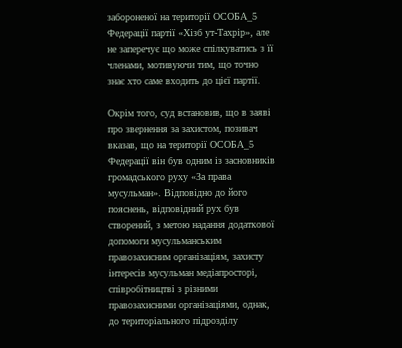забороненої на території ОСОБА_5 Федерації партії «Хізб ут-Тахрір», але не заперечує що може спілкуватись з її членами, мотивуючи тим, що точно знає хто саме входить до цієї партії.

Окрім того, суд встановив, що в заяві про звернення за захистом, позивач вказав, що на території ОСОБА_5 Федерації він був одним із засновників громадського руху «За права мусульман». Відповідно до його пояснень, відповідний рух був створений, з метою надання додаткової допомоги мусульманським правозахисним організаціям, захисту інтересів мусульман медіапросторі, співробітництві з різними правозахисними організаціями, однак, до територіального підрозділу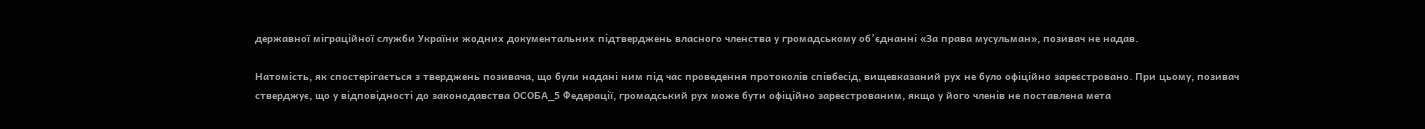державної міграційної служби України жодних документальних підтверджень власного членства у громадському об’єднанні «За права мусульман», позивач не надав.

Натомість, як спостерігається з тверджень позивача, що були надані ним під час проведення протоколів співбесід, вищевказаний рух не було офіційно зареєстровано. При цьому, позивач стверджує, що у відповідності до законодавства ОСОБА_5 Федерації, громадський рух може бути офіційно зареєстрованим, якщо у його членів не поставлена мета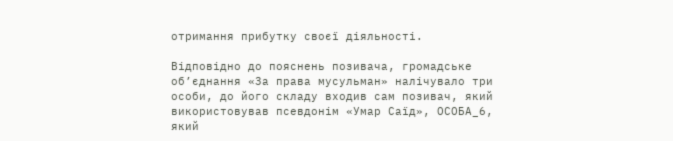отримання прибутку своєї діяльності.

Відповідно до пояснень позивача, громадське об’єднання «За права мусульман» налічувало три особи, до його складу входив сам позивач, який використовував псевдонім «Умар Саїд», ОСОБА_6, який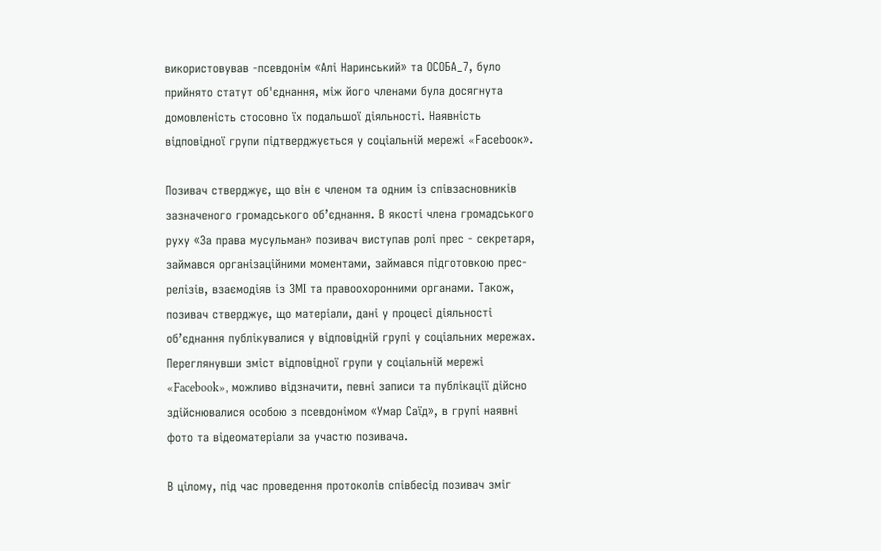використовував -псевдонім «Алі Наринський» та ОСОБА_7, було прийнято статут об'єднання, між його членами була досягнута домовленість стосовно їх подальшої діяльності. Наявність відповідної групи підтверджується у соціальній мережі «Fаcеbоок».

Позивач стверджує, що він є членом та одним із співзасновників зазначеного громадського об’єднання. В якості члена громадського руху «За права мусульман» позивач виступав ролі прес - секретаря, займався організаційними моментами, займався підготовкою прес-релізів, взаємодіяв із ЗМІ та правоохоронними органами. Також, позивач стверджує, що матеріали, дані у процесі діяльності об’єднання публікувалися у відповідній групі у соціальних мережах. Переглянувши зміст відповідної групи у соціальній мережі «Facebook», можливо відзначити, певні записи та публікації дійсно здійснювалися особою з псевдонімом «Умар Саїд», в групі наявні фото та відеоматеріали за участю позивача.

В цілому, під час проведення протоколів співбесід позивач зміг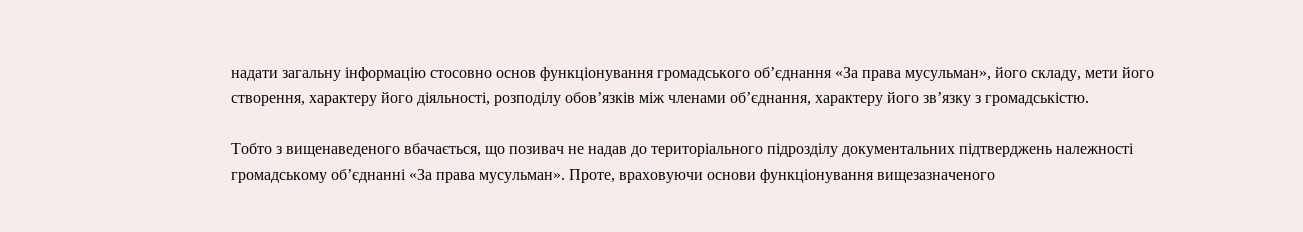надати загальну інформацію стосовно основ функціонування громадського об’єднання «За права мусульман», його складу, мети його створення, характеру його діяльності, розподілу обов’язків між членами об’єднання, характеру його зв’язку з громадськістю.

Тобто з вищенаведеного вбачається, що позивач не надав до територіального підрозділу документальних підтверджень належності громадському об’єднанні «За права мусульман». Проте, враховуючи основи функціонування вищезазначеного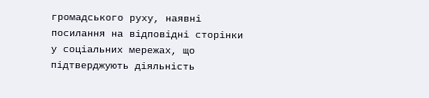громадського руху, наявні посилання на відповідні сторінки у соціальних мережах, що підтверджують діяльність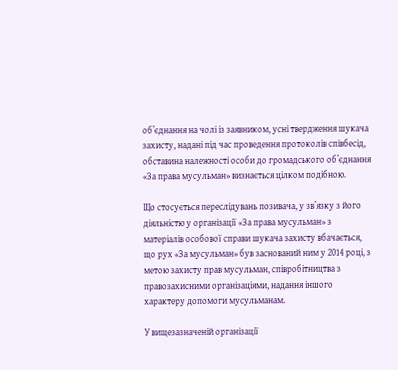об’єднання на чолі із заявником, усні твердження шукача захисту, надані під час проведення протоколів співбесід, обставина належності особи до громадського об’єднання «За права мусульман» визнається цілком подібною.

Що стосується переслідувань позивача, у зв’язку з його діяльністю у організації «За права мусульман» з матеріалів особової справи шукача захисту вбачається, що рух «За мусульман» був заснований ним у 2014 році, з метою захисту прав мусульман, співробітництва з правозахисними організаціями, надання іншого характеру допомоги мусульманам.

У вищезазначеній організації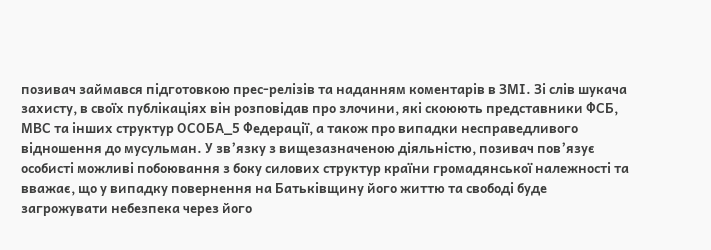позивач займався підготовкою прес-релізів та наданням коментарів в ЗМІ. Зі слів шукача захисту, в своїх публікаціях він розповідав про злочини, які скоюють представники ФСБ, МВС та інших структур ОСОБА_5 Федерації, а також про випадки несправедливого відношення до мусульман. У зв’язку з вищезазначеною діяльністю, позивач пов’язує особисті можливі побоювання з боку силових структур країни громадянської належності та вважає, що у випадку повернення на Батьківщину його життю та свободі буде загрожувати небезпека через його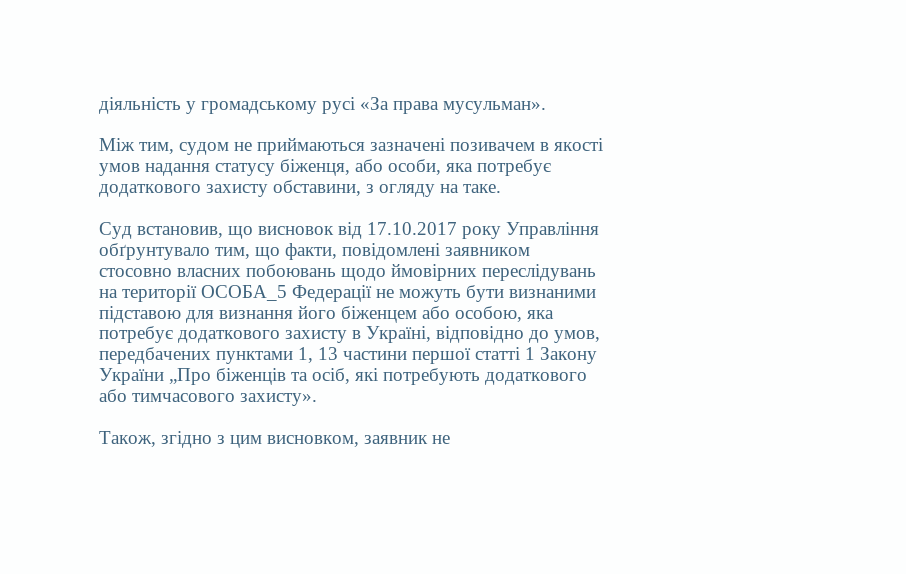діяльність у громадському русі «За права мусульман».

Між тим, судом не приймаються зазначені позивачем в якості умов надання статусу біженця, або особи, яка потребує додаткового захисту обставини, з огляду на таке.

Суд встановив, що висновок від 17.10.2017 року Управління обґрунтувало тим, що факти, повідомлені заявником стосовно власних побоювань щодо ймовірних переслідувань на території ОСОБА_5 Федерації не можуть бути визнаними підставою для визнання його біженцем або особою, яка потребує додаткового захисту в Україні, відповідно до умов, передбачених пунктами 1, 13 частини першої статті 1 Закону України „Про біженців та осіб, які потребують додаткового або тимчасового захисту».

Також, згідно з цим висновком, заявник не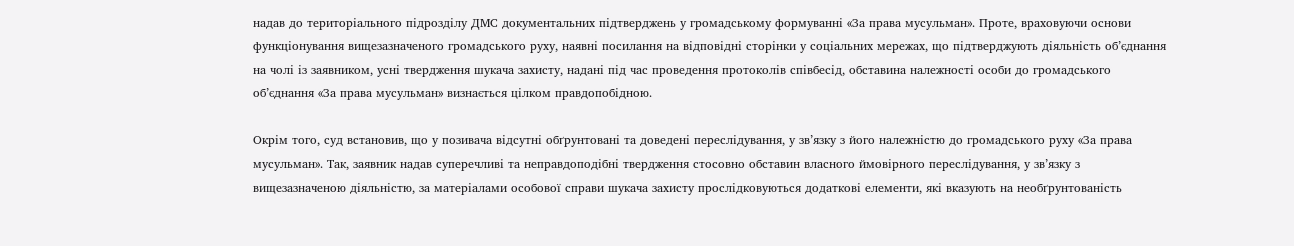надав до територіального підрозділу ДМС документальних підтверджень у громадському формуванні «За права мусульман». Проте, враховуючи основи функціонування вищезазначеного громадського руху, наявні посилання на відповідні сторінки у соціальних мережах, що підтверджують діяльність об’єднання на чолі із заявником, усні твердження шукача захисту, надані під час проведення протоколів співбесід, обставина належності особи до громадського об’єднання «За права мусульман» визнається цілком правдопобідною.

Окрім того, суд встановив, що у позивача відсутні обґрунтовані та доведені переслідування, у зв’язку з його належністю до громадського руху «За права мусульман». Так, заявник надав суперечливі та неправдоподібні твердження стосовно обставин власного ймовірного переслідування, у зв’язку з вищезазначеною діяльністю, за матеріалами особової справи шукача захисту прослідковуються додаткові елементи, які вказують на необґрунтованість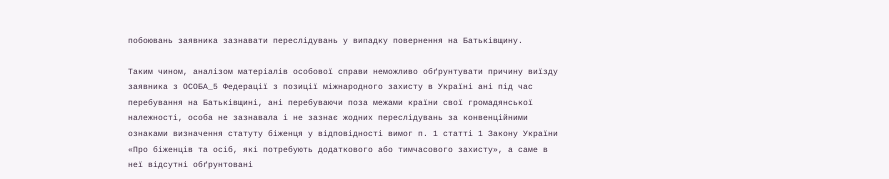побоювань заявника зазнавати переслідувань у випадку повернення на Батьківщину.

Таким чином, аналізом матеріалів особової справи неможливо обґрунтувати причину виїзду заявника з ОСОБА_5 Федерації з позиції міжнародного захисту в Україні ані під час перебування на Батьківщині, ані перебуваючи поза межами країни свої громадянської належності, особа не зазнавала і не зазнає жодних переслідувань за конвенційними ознаками визначення статуту біженця у відповідності вимог п. 1 статті 1 Закону України «Про біженців та осіб, які потребують додаткового або тимчасового захисту», а саме в неї відсутні обґрунтовані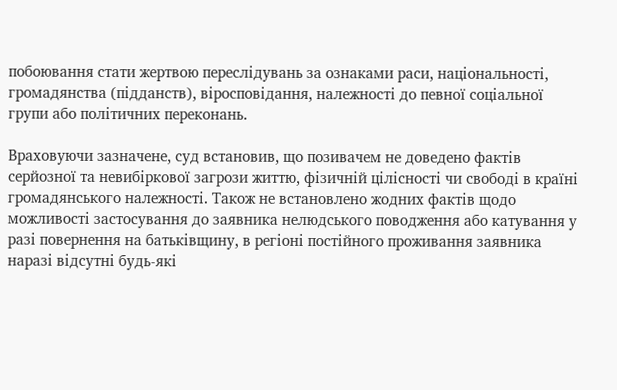побоювання стати жертвою переслідувань за ознаками раси, національності, громадянства (підданств), віросповідання, належності до певної соціальної групи або політичних переконань.

Враховуючи зазначене, суд встановив, що позивачем не доведено фактів серйозної та невибіркової загрози життю, фізичній цілісності чи свободі в країні громадянського належності. Також не встановлено жодних фактів щодо можливості застосування до заявника нелюдського поводження або катування у разі повернення на батьківщину, в регіоні постійного проживання заявника наразі відсутні будь-які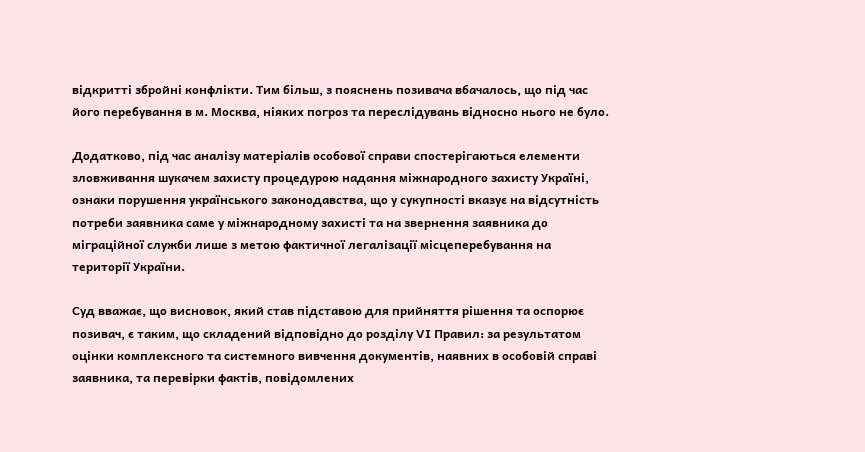відкритті збройні конфлікти. Тим більш, з пояснень позивача вбачалось, що під час його перебування в м. Москва, ніяких погроз та переслідувань відносно нього не було.

Додатково, під час аналізу матеріалів особової справи спостерігаються елементи зловживання шукачем захисту процедурою надання міжнародного захисту Україні, ознаки порушення українського законодавства, що у сукупності вказує на відсутність потреби заявника саме у міжнародному захисті та на звернення заявника до міграційної служби лише з метою фактичної легалізації місцеперебування на території України.

Суд вважає, що висновок, який став підставою для прийняття рішення та оспорює позивач, є таким, що складений відповідно до розділу VІ Правил: за результатом оцінки комплексного та системного вивчення документів, наявних в особовій справі заявника, та перевірки фактів, повідомлених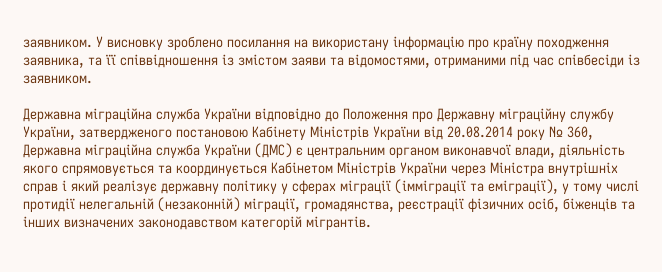заявником. У висновку зроблено посилання на використану інформацію про країну походження заявника, та її співвідношення із змістом заяви та відомостями, отриманими під час співбесіди із заявником.

Державна міграційна служба України відповідно до Положення про Державну міграційну службу України, затвердженого постановою Кабінету Міністрів України від 20.08.2014 року № 360, Державна міграційна служба України (ДМС) є центральним органом виконавчої влади, діяльність якого спрямовується та координується Кабінетом Міністрів України через Міністра внутрішніх справ і який реалізує державну політику у сферах міграції (імміграції та еміграції), у тому числі протидії нелегальній (незаконній) міграції, громадянства, реєстрації фізичних осіб, біженців та інших визначених законодавством категорій мігрантів.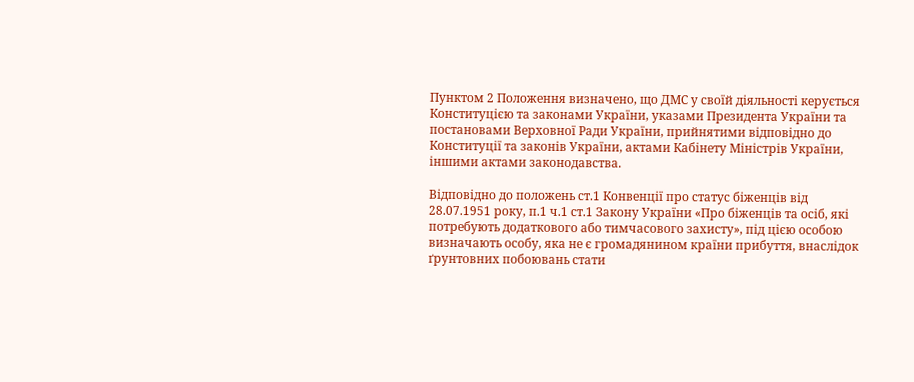Пунктом 2 Положення визначено, що ДМС у своїй діяльності керується Конституцією та законами України, указами Президента України та постановами Верховної Ради України, прийнятими відповідно до Конституції та законів України, актами Кабінету Міністрів України, іншими актами законодавства.

Відповідно до положень ст.1 Конвенції про статус біженців від 28.07.1951 року, п.1 ч.1 ст.1 Закону України «Про біженців та осіб, які потребують додаткового або тимчасового захисту», під цією особою визначають особу, яка не є громадянином країни прибуття, внаслідок ґрунтовних побоювань стати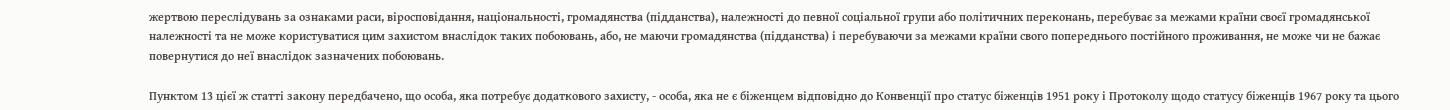жертвою переслідувань за ознаками раси, віросповідання, національності, громадянства (підданства), належності до певної соціальної групи або політичних переконань, перебуває за межами країни своєї громадянської належності та не може користуватися цим захистом внаслідок таких побоювань, або, не маючи громадянства (підданства) і перебуваючи за межами країни свого попереднього постійного проживання, не може чи не бажає повернутися до неї внаслідок зазначених побоювань.

Пунктом 13 цієї ж статті закону передбачено, що особа, яка потребує додаткового захисту, - особа, яка не є біженцем відповідно до Конвенції про статус біженців 1951 року і Протоколу щодо статусу біженців 1967 року та цього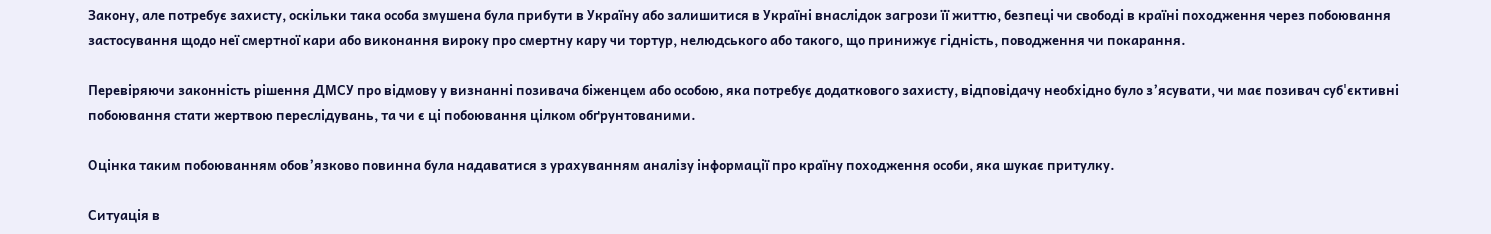Закону, але потребує захисту, оскільки така особа змушена була прибути в Україну або залишитися в Україні внаслідок загрози її життю, безпеці чи свободі в країні походження через побоювання застосування щодо неї смертної кари або виконання вироку про смертну кару чи тортур, нелюдського або такого, що принижує гідність, поводження чи покарання.

Перевіряючи законність рішення ДМСУ про відмову у визнанні позивача біженцем або особою, яка потребує додаткового захисту, відповідачу необхідно було з’ясувати, чи має позивач суб'єктивні побоювання стати жертвою переслідувань, та чи є ці побоювання цілком обґрунтованими.

Оцінка таким побоюванням обов’язково повинна була надаватися з урахуванням аналізу інформації про країну походження особи, яка шукає притулку.

Ситуація в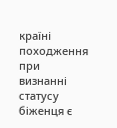країні походження при визнанні статусу біженця є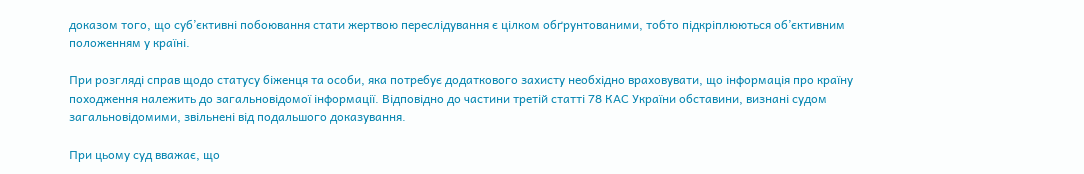доказом того, що суб’єктивні побоювання стати жертвою переслідування є цілком обґрунтованими, тобто підкріплюються об’єктивним положенням у країні.

При розгляді справ щодо статусу біженця та особи, яка потребує додаткового захисту необхідно враховувати, що інформація про країну походження належить до загальновідомої інформації. Відповідно до частини третій статті 78 КАС України обставини, визнані судом загальновідомими, звільнені від подальшого доказування.

При цьому суд вважає, що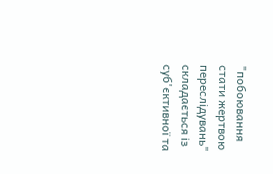"побоювання стати жертвою переслідувань" складається із суб'єктивної та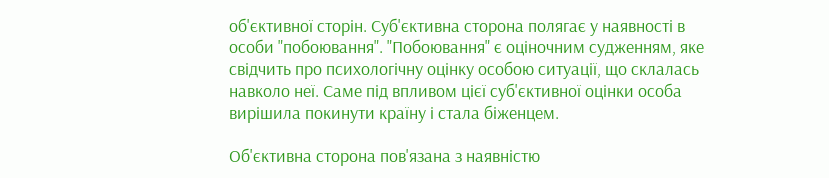об'єктивної сторін. Суб'єктивна сторона полягає у наявності в особи "побоювання". "Побоювання" є оціночним судженням, яке свідчить про психологічну оцінку особою ситуації, що склалась навколо неї. Саме під впливом цієї суб'єктивної оцінки особа вирішила покинути країну і стала біженцем.

Об'єктивна сторона пов'язана з наявністю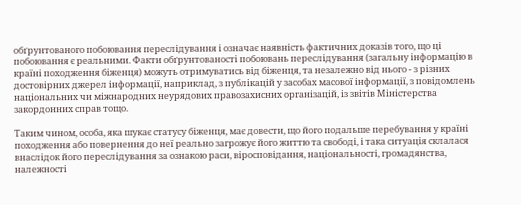обґрунтованого побоювання переслідування і означає наявність фактичних доказів того, що ці побоювання є реальними. Факти обґрунтованості побоювань переслідування (загальну інформацію в країні походження біженця) можуть отримуватись від біженця, та незалежно від нього - з різних достовірних джерел інформації, наприклад, з публікацій у засобах масової інформації, з повідомлень національних чи міжнародних неурядових правозахисних організацій, із звітів Міністерства закордонних справ тощо.

Таким чином, особа, яка шукає статусу біженця, має довести, що його подальше перебування у країні походження або повернення до неї реально загрожує його життю та свободі, і така ситуація склалася внаслідок його переслідування за ознакою раси, віросповідання, національності, громадянства, належності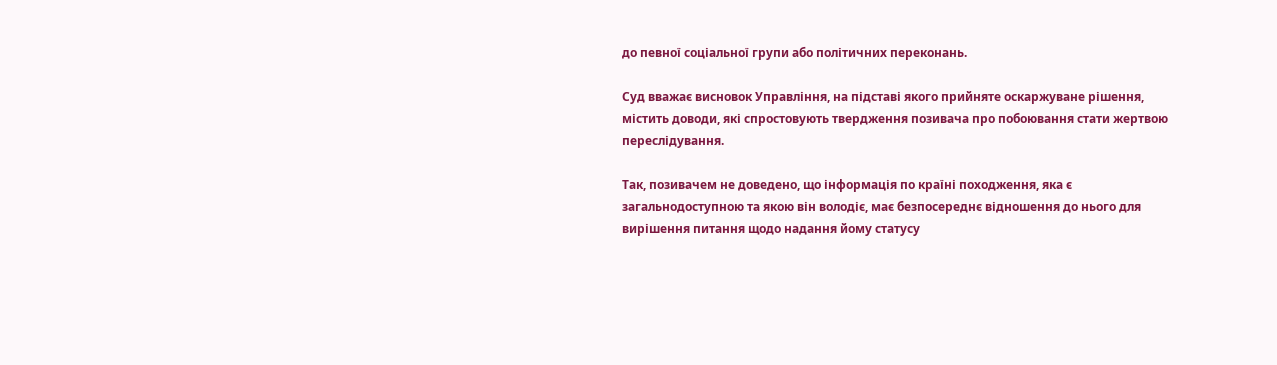до певної соціальної групи або політичних переконань.

Суд вважає висновок Управління, на підставі якого прийняте оскаржуване рішення, містить доводи, які спростовують твердження позивача про побоювання стати жертвою переслідування.

Так, позивачем не доведено, що інформація по країні походження, яка є загальнодоступною та якою він володіє, має безпосереднє відношення до нього для вирішення питання щодо надання йому статусу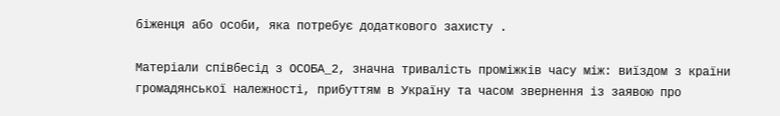біженця або особи, яка потребує додаткового захисту .

Матеріали співбесід з ОСОБА_2, значна тривалість проміжків часу між: виїздом з країни громадянської належності, прибуттям в Україну та часом звернення із заявою про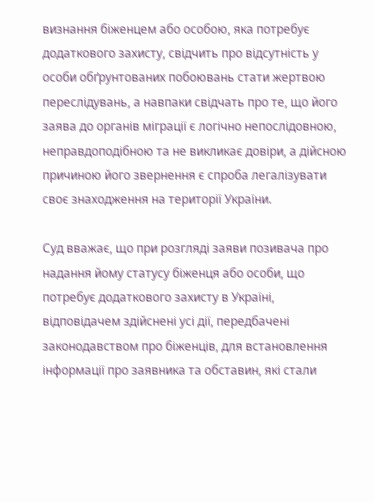визнання біженцем або особою, яка потребує додаткового захисту, свідчить про відсутність у особи обґрунтованих побоювань стати жертвою переслідувань, а навпаки свідчать про те, що його заява до органів міграції є логічно непослідовною, неправдоподібною та не викликає довіри, а дійсною причиною його звернення є спроба легалізувати своє знаходження на території України.

Суд вважає, що при розгляді заяви позивача про надання йому статусу біженця або особи, що потребує додаткового захисту в Україні, відповідачем здійснені усі дії, передбачені законодавством про біженців, для встановлення інформації про заявника та обставин, які стали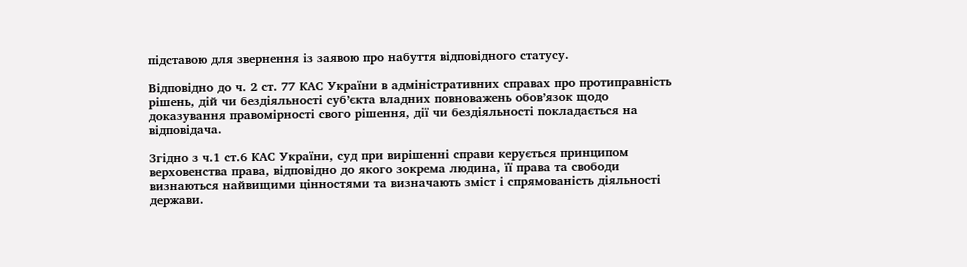підставою для звернення із заявою про набуття відповідного статусу.

Відповідно до ч. 2 ст. 77 КАС України в адміністративних справах про протиправність рішень, дій чи бездіяльності суб’єкта владних повноважень обов’язок щодо доказування правомірності свого рішення, дії чи бездіяльності покладається на відповідача.

Згідно з ч.1 ст.6 КАС України, суд при вирішенні справи керується принципом верховенства права, відповідно до якого зокрема людина, її права та свободи визнаються найвищими цінностями та визначають зміст і спрямованість діяльності держави.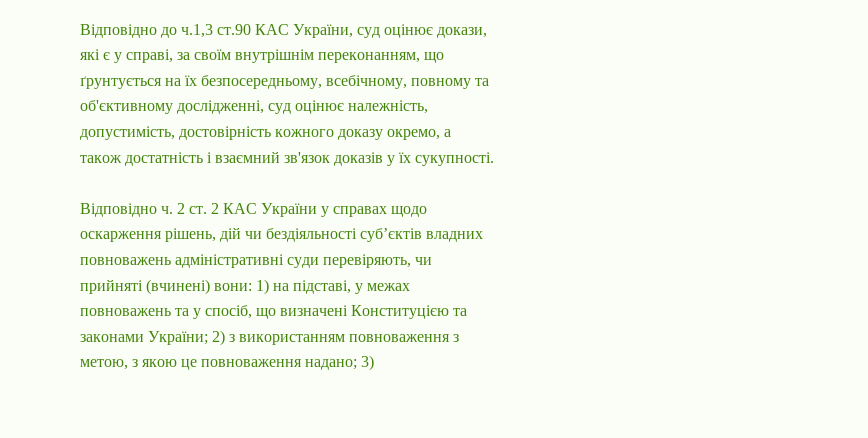Відповідно до ч.1,3 ст.90 КАС України, суд оцінює докази, які є у справі, за своїм внутрішнім переконанням, що ґрунтується на їх безпосередньому, всебічному, повному та об'єктивному дослідженні, суд оцінює належність, допустимість, достовірність кожного доказу окремо, а також достатність і взаємний зв'язок доказів у їх сукупності.

Відповідно ч. 2 ст. 2 КАС України у справах щодо оскарження рішень, дій чи бездіяльності суб’єктів владних повноважень адміністративні суди перевіряють, чи прийняті (вчинені) вони: 1) на підставі, у межах повноважень та у спосіб, що визначені Конституцією та законами України; 2) з використанням повноваження з метою, з якою це повноваження надано; 3)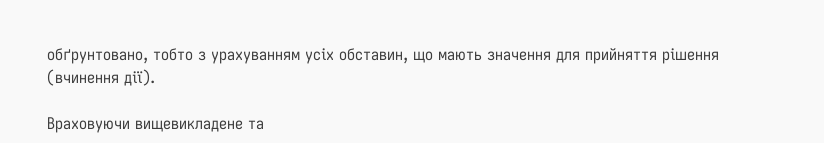обґрунтовано, тобто з урахуванням усіх обставин, що мають значення для прийняття рішення (вчинення дії).

Враховуючи вищевикладене та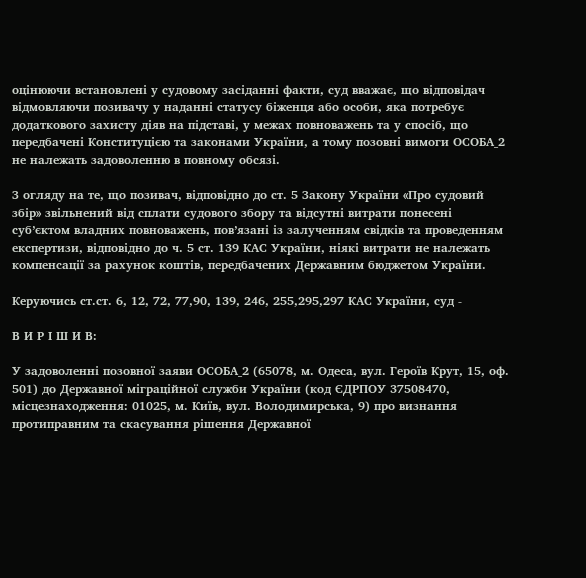оцінюючи встановлені у судовому засіданні факти, суд вважає, що відповідач відмовляючи позивачу у наданні статусу біженця або особи, яка потребує додаткового захисту діяв на підставі, у межах повноважень та у спосіб, що передбачені Конституцією та законами України, а тому позовні вимоги ОСОБА_2 не належать задоволенню в повному обсязі.

З огляду на те, що позивач, відповідно до ст. 5 Закону України «Про судовий збір» звільнений від сплати судового збору та відсутні витрати понесені суб’єктом владних повноважень, пов’язані із залученням свідків та проведенням експертизи, відповідно до ч. 5 ст. 139 КАС України, ніякі витрати не належать компенсації за рахунок коштів, передбачених Державним бюджетом України.

Керуючись ст.ст. 6, 12, 72, 77,90, 139, 246, 255,295,297 КАС України, суд -

В И Р І Ш И В:

У задоволенні позовної заяви ОСОБА_2 (65078, м. Одеса, вул. Героїв Крут, 15, оф. 501) до Державної міграційної служби України (код ЄДРПОУ 37508470, місцезнаходження: 01025, м. Київ, вул. Володимирська, 9) про визнання протиправним та скасування рішення Державної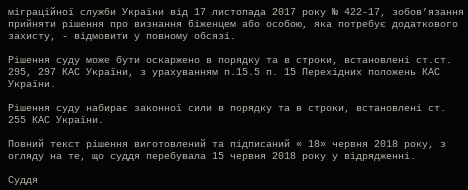міграційної служби України від 17 листопада 2017 року № 422-17, зобов’язання прийняти рішення про визнання біженцем або особою, яка потребує додаткового захисту, - відмовити у повному обсязі.

Рішення суду може бути оскаржено в порядку та в строки, встановлені ст.ст. 295, 297 КАС України, з урахуванням п.15.5 п. 15 Перехідних положень КАС України.

Рішення суду набирає законної сили в порядку та в строки, встановлені ст. 255 КАС України.

Повний текст рішення виготовлений та підписаний « 18» червня 2018 року, з огляду на те, що суддя перебувала 15 червня 2018 року у відрядженні.

Суддя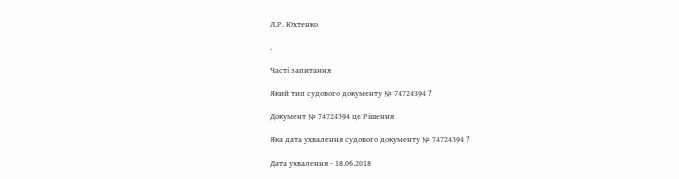Л.Р. Юхтенко

.

Часті запитання

Який тип судового документу № 74724394 ?

Документ № 74724394 це Рішення

Яка дата ухвалення судового документу № 74724394 ?

Дата ухвалення - 18.06.2018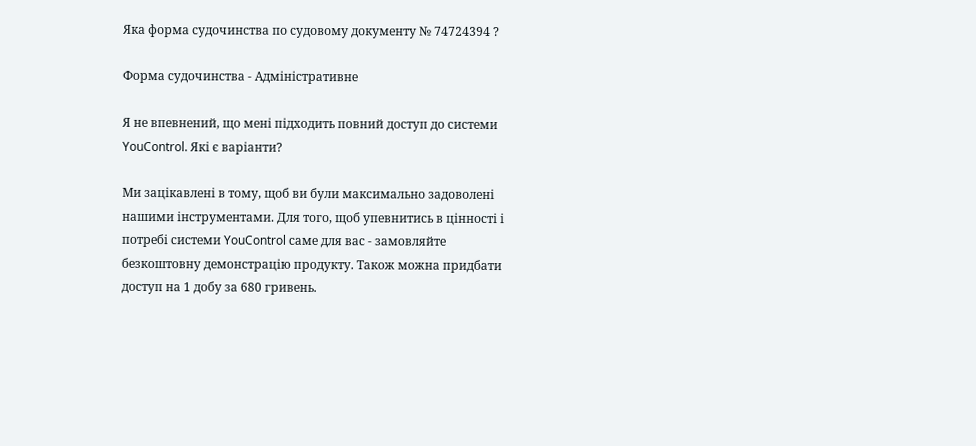Яка форма судочинства по судовому документу № 74724394 ?

Форма судочинства - Адміністративне

Я не впевнений, що мені підходить повний доступ до системи YouControl. Які є варіанти?

Ми зацікавлені в тому, щоб ви були максимально задоволені нашими інструментами. Для того, щоб упевнитись в цінності і потребі системи YouControl саме для вас - замовляйте безкоштовну демонстрацію продукту. Також можна придбати доступ на 1 добу за 680 гривень.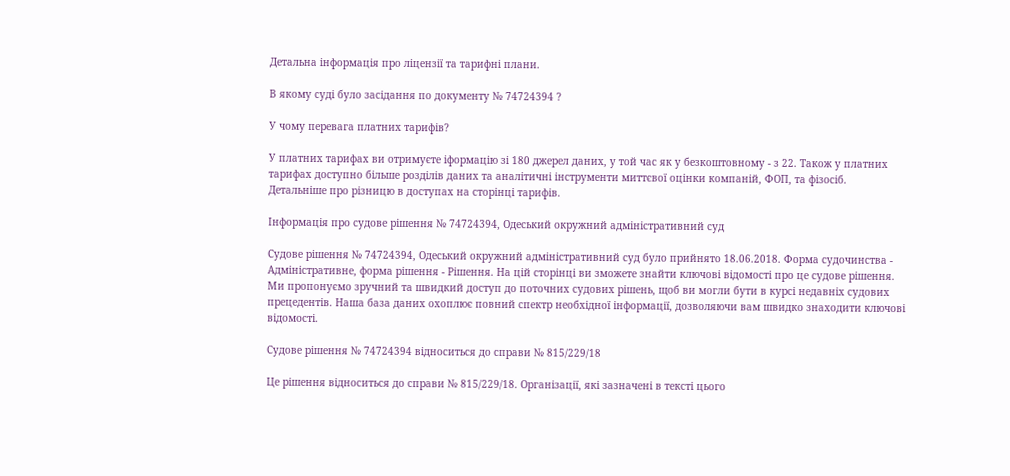Детальна інформація про ліцензії та тарифні плани.

В якому cуді було засідання по документу № 74724394 ?

У чому перевага платних тарифів?

У платних тарифах ви отримуєте іформацію зі 180 джерел даних, у той час як у безкоштовному - з 22. Також у платних тарифах доступно більше розділів даних та аналітичні інструменти миттєвої оцінки компаній, ФОП, та фізосіб.
Детальніше про різницю в доступах на сторінці тарифів.

Інформація про судове рішення № 74724394, Одеський окружний адміністративний суд

Судове рішення № 74724394, Одеський окружний адміністративний суд було прийнято 18.06.2018. Форма судочинства - Адміністративне, форма рішення - Рішення. На цій сторінці ви зможете знайти ключові відомості про це судове рішення. Ми пропонуємо зручний та швидкий доступ до поточних судових рішень, щоб ви могли бути в курсі недавніх судових прецедентів. Наша база даних охоплює повний спектр необхідної інформації, дозволяючи вам швидко знаходити ключові відомості.

Судове рішення № 74724394 відноситься до справи № 815/229/18

Це рішення відноситься до справи № 815/229/18. Організації, які зазначені в тексті цього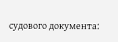судового документа: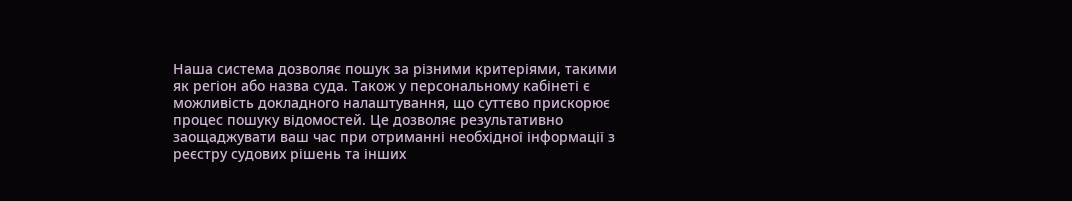Наша система дозволяє пошук за різними критеріями, такими як регіон або назва суда. Також у персональному кабінеті є можливість докладного налаштування, що суттєво прискорює процес пошуку відомостей. Це дозволяє результативно заощаджувати ваш час при отриманні необхідної інформації з реєстру судових рішень та інших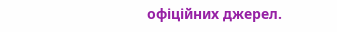офіційних джерел.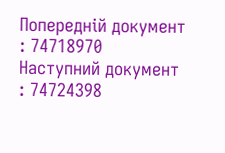Попередній документ : 74718970
Наступний документ : 74724398